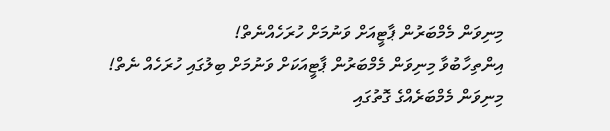މިނިވަން މެމްބަރުން ޕާޓީއަށް ވަނުމަށް ހުރަހެއްނެތް!
އިންތިހާބުވާ މިނިވަން މެމްބަރުން ޕާޓީއަކަށް ވަނުމަށް ބިލުގައި ހުރަހެއް ނެތް!
މިނިވަން މެމްބަރެއްގެ ގޮތުގައި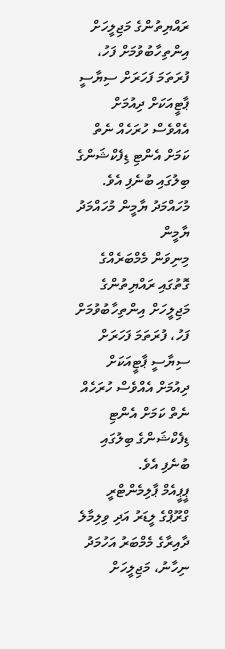ރައްޔިތުންގެ މަޖިލީހަށް އިންތިހާބުވުމަށް ފަހު، ފުރަތަމަ ފަހަރަށް ސިޔާސީ ޕާޓީއަކަށް ދިއުމަށް އެއްވެސް ހުރަހެއް ނެތް ކަމަށް އެންޓި ޑިފެކްޝަންގެ ބިލުގައި ބުނެފި އެވެ.
މުހައްމަދު ޔާމީން މުހައްމަދު ޔާމީން
މިނިވަން މެމްބަރެއްގެ ގޮތުގައި ރައްޔިތުންގެ މަޖިލީހަށް އިންތިހާބުވުމަށް ފަހު، ފުރަތަމަ ފަހަރަށް ސިޔާސީ ޕާޓީއަކަށް ދިއުމަށް އެއްވެސް ހުރަހެއް ނެތް ކަމަށް އެންޓި ޑިފެކްޝަންގެ ބިލުގައި ބުނެފި އެވެ.
ޕީޕީއެމް ޕާލިމެންޓްރީ ގްރޫޕްގެ ލީޑަރު އަދި ވިލިމާލެ ދާއިރާގެ މެމްބަރު އަހުމަދު ނިހާނު، މަޖިލީހަށް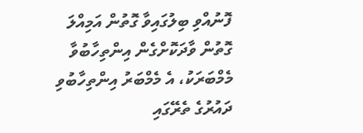ފޮނުއްވި ބިލުގައިވާ ގޮތުން އަމިއްލަ ގޮތުން ވާދަކޮށްގެން އިންތިހާބުވާ މެމްބަރަކު، އެ މެމްބަރު އިންތިހާބުވި ދައުރުގެ ތެރޭގައި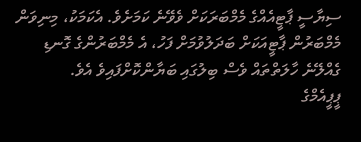ސިޔާސީ ޕާޓީއެއްގެ މެމްބަރަކަށް ވެވޭނެ ކަމަށެވެ. އެކަމަކު، މިނިވަން މެމްބަރުން ޕާޓީއަކަށް ބަދަލުވުމަށް ފަހު، އެ މެމްބަރުންގެ ގޮނޑި ގެއްލޭނެ ހާލަތްތައް ވެސް ބިލުގައި ބަޔާންކޮށްފައިވެ އެވެ.
ޕީޕީއެމްގެ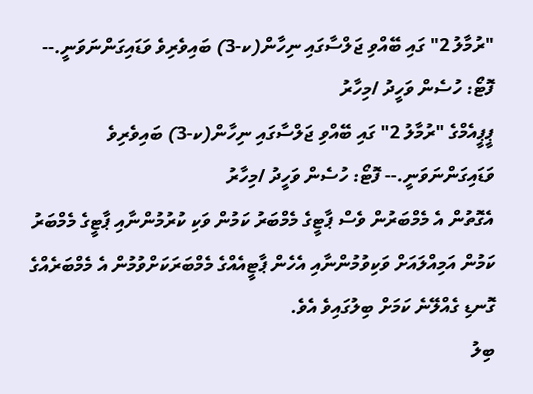"ރުމާލު 2" ގައި ބޭއްވި ޖަލްސާގައި ނިހާން(ކ-3) ބައިވެރިވެ ވަޑައިގަންނަވަނީ.-- ފޮޓޯ: ހުސެން ވަހީދު /މިހާރު
ޕީޕީއެމްގެ "ރުމާލު 2" ގައި ބޭއްވި ޖަލްސާގައި ނިހާން(ކ-3) ބައިވެރިވެ ވަޑައިގަންނަވަނީ.-- ފޮޓޯ: ހުސެން ވަހީދު /މިހާރު
އެގޮތުން އެ މެމްބަރުން ވެސް ޕާޓީގެ މެމްބަރު ކަމުން ވަކި ކުރުމުންނާއި ޕާޓީގެ މެމްބަރު ކަމުން އަމިއްލައަށް ވަކިވުމުންނާއި އެހެން ޕާޓީއެއްގެ މެމްބަރަކަށްވުމުން އެ މެމްބަރެއްގެ ގޮނޑި ގެއްލޭނެ ކަމަށް ބިލުގައިވެ އެވެ.
ބިލު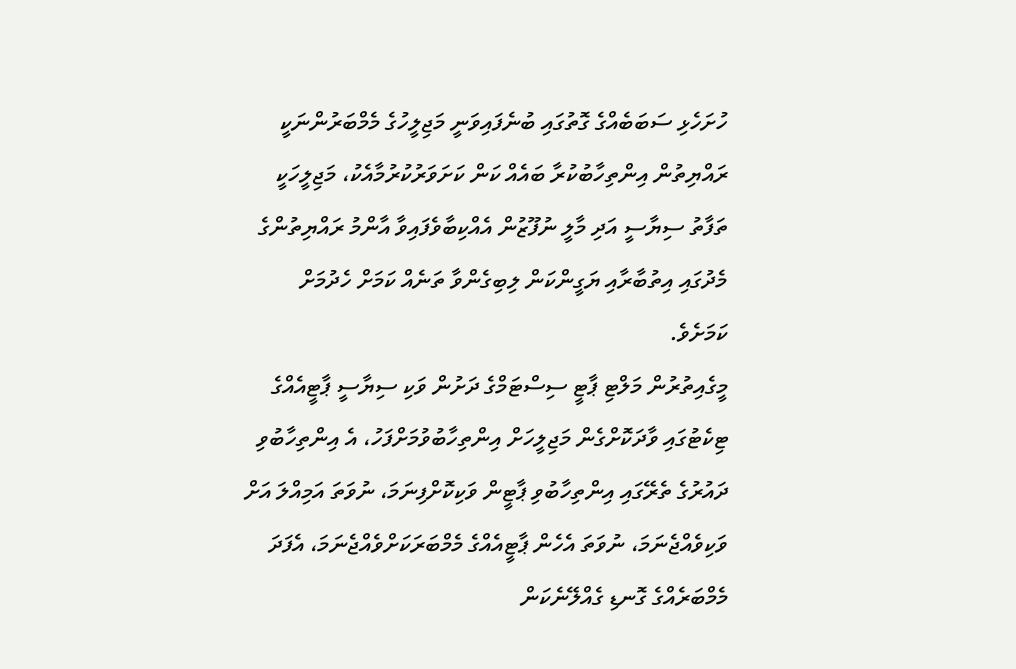ހުށަހެޅި ސަބަބެއްގެ ގޮތުގައި ބުނެފައިވަނީ މަޖިލީހުގެ މެމްބަރުންނަކީ ރައްޔިތުން އިންތިހާބުކުރާ ބައެއް ކަން ކަށަވަރުކުރުމާއެކު، މަޖިލީހަކީ ތަފާތު ސިޔާސީ އަދި މާލީ ނުފޫޒުން އެއްކިބާވެފައިވާ އާންމު ރައްޔިތުންގެ މެދުގައި އިތުބާރާއި ޔަގީންކަން ލިބިގެންވާ ތަނެއް ކަމަށް ހެދުމަށް ކަމަށެވެ.
މީގެއިތުރުން މަލްޓި ޕާޓީ ސިސްޓަމްގެ ދަށުން ވަކި ސިޔާސީ ޕާޓީއެއްގެ ޓިކެޓުގައި ވާދަކޮށްގެން މަޖިލީހަށް އިންތިހާބުވުމަށްފަހު، އެ އިންތިހާބުވި ދައުރުގެ ތެރޭގައި އިންތިހާބުވި ޕާޓީން ވަކިކޮށްފިނަމަ، ނުވަތަ އަމިއްލަ އަށް ވަކިވެއްޖެނަމަ، ނުވަތަ އެހެން ޕާޓީއެއްގެ މެމްބަރަކަށްވެއްޖެނަމަ، އެފަދަ މެމްބަރެއްގެ ގޮނޑި ގެއްލޭނެކަން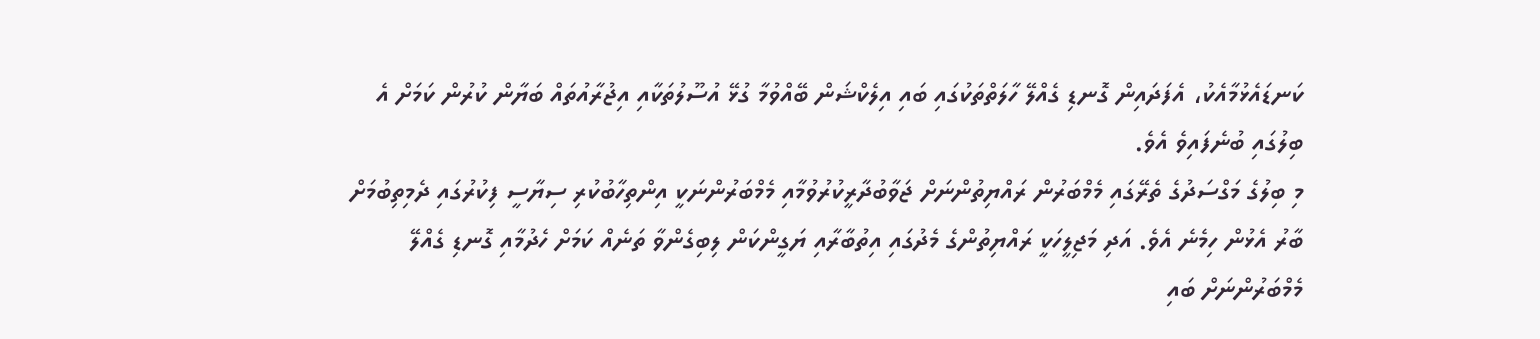ކަނޑައެޅުމާއެކު، އެފަދައިން ގޮނޑި ގެއްލޭ ހާލަތްތަކުގައި ބައި އިލެކްޝަން ބޭއްވުމާ ގުޅޭ އުސޫލުތަކާއި އިޖުރާއުތައް ބަޔާން ކުރުން ކަމަށް އެ ބިލުގައި ބުނެފައިވެ އެވެ.
މި ބިލުގެ މަގްސަދުގެ ތެރޭގައި މެމްބަރުން ރައްޔިތުންނަށް ޖަވާބުދާރީކުރުވުމާއި މެމްބަރުންނަކީ އިންތިހާބުކުރި ސިޔާސީ ފިކުރުގައި ދެމިތިބުމަށް ބާރު އެޅުން ހިމެނެ އެވެ. އަދި މަޖިލީހަކީ ރައްޔިތުންގެ މެދުގައި އިތުބާރާއި ޔަގީންކަން ލިބިގެންވާ ތަނެއް ކަމަށް ހެދުމާއި ގޮނޑި ގެއްލޭ މެމްބަރުންނަށް ބައި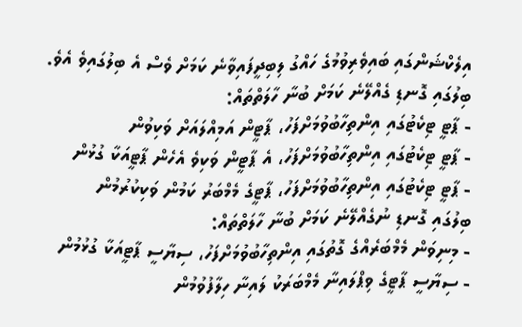އިލެކްޝަންގައި ބައިވެރިވުމުގެ ހައްގު ލިބިދީފައިވާނެ ކަމަށް ވެސް އެ ބިލުގައިވެ އެވެ.
ބިލުގައި ގޮނޑި ގެއްލޭނެ ކަމަށް ބުނާ ހާލަތްތައް:
- ޕާޓީ ޓިކެޓުގައި އިންތިހާބުވުމަށްފަހު، ޕާޓީން އަމިއްލައަށް ވަކިވުން
- ޕާޓީ ޓިކެޓުގައި އިންތިހާބުވުމަށްފަހު، އެ ޕާޓީން ވަކިވެ އެހެން ޕާޓީއަކާ ގުޅުން
- ޕާޓީ ޓިކެޓުގައި އިންތިހާބުވުމަށްފަހު، ޕާޓީގެ މެމްބަރު ކަމުން ވަކިކުރުމުން
ބިލުގައި ގޮނޑި ނުގެއްލޭނެ ކަމަށް ބުނާ ހާލަތްތައް:
- މިނިވަން މެމްބަރެއްގެ ގޮތުގައި އިންތިހާބުވުމަށްފަހު، ސިޔާސީ ޕާޓީއަކާ ގުޅުމުން
- ސިޔާސީ ޕާޓީގެ ވިޕްލައިނާ މެމްބަރަކު ލައިނާ ހިލާފުވުމުން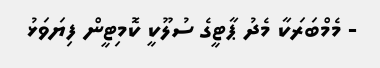- މެމްބަރަކާ މެދު ޕާޓީގެ ސުލޫކީ ކޮމިޓީން ފިޔަވަޅު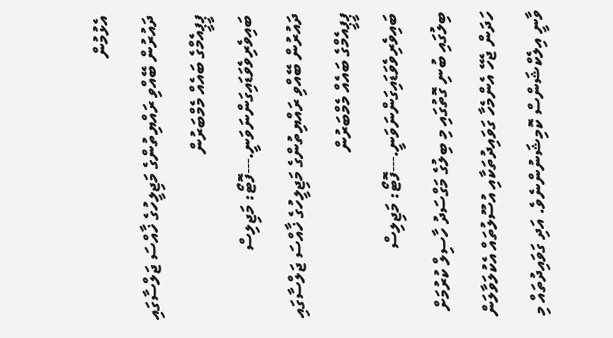އެޅުމުން
ދައުރުން ބޭއްވި ރައްޔިތުންގެ މަޖިލީހުގެ ޚާއްސަ ޖަލްސާގައި ޕީޕީއެމްގެ ބައެއް މެމްބަރުން ބައިވެރިވެވަޑައިގަންނަވަނީ.---ފޮޓޯ: މަޖިލިސް
ދައުރުން ބޭއްވި ރައްޔިތުންގެ މަޖިލީހުގެ ޚާއްސަ ޖަލްސާގައި ޕީޕީއެމްގެ ބައެއް މެމްބަރުން ބައިވެރިވެވަޑައިގަންނަވަނީ.---ފޮޓޯ: މަޖިލިސް
ބިލުގައި ބުނި ގޮތުގައި މި ބިލުގެ މަގްސަދު ހާސިލް ކުރުމަށް ހަދަން ޖެހޭ އެންމެހާ ގަވައިދުތަކާއި އުސޫލުތައް އެކުލަވާލަން ވާނީ އިލެކްޝަންސް ކޮމިޝަނުންނެވެ. އަދި ގަވައިދުތައް މި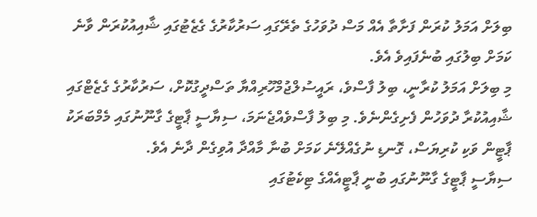ބިލަށް އަމަލު ކުރަން ފަށާތާ އެއް މަސް ދުވަހުގެ ތެރޭގައި ސަރުކާރުގެ ގެޒެޓުގައި ޝާއިއުކުރަން ވާނެ ކަމަށް ބިލުގައި ބުނެފައިވެ އެވެ.
މި ބިލަށް އަމަލު ކުރާނީ، ބިލު ފާސްވެ، ރައީސުލްޖުމްހޫރިއްޔާ ތަސްދީގުކޮށް، ސަރުކާރުގެ ގެޒެޓްގައި ޝާއިއުކުރާ ދުވަހުން ފެށިގެންނެވެ. މި ބިލު ފާސްވެއްޖެނަމަ، ސިޔާސީ ޕާޓީގެ ގާނޫނުގައި މެމްބަރަކު ޕާޓީން ވަކި ކުރިޔަސް، ގޮނޑި ނުގެއްލޭނެ ކަމަށް ބުނާ މާއްދާ އުވިގެން ދާނެ އެވެ.
ސިޔާސީ ޕާޓީގެ ގާނޫނުގައި ބުނީ ޕާޓީއެއްގެ ޓިކެޓުގައި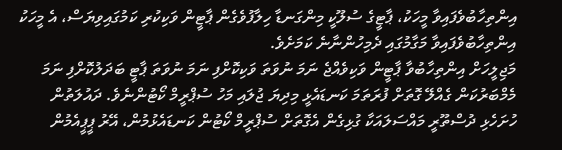އިންތިހާބުވެފައިވާ މީހަކު، ޕާޓީގެ ސުލޫކީ މިންގަނޑާ ހިލާފުވެގެން ޕާޓީން ވަކިކުރި ކަމުގައިވިޔަސް، އެ މީހަކު އިންތިހާބުވެފައިވާ މަގާމުގައި ދެމިހުންނާނެ ކަމަށެވެ.
މަޖިލީހަށް އިންތިހާބުވާ ޕާޓީން ވަކިވެއްޖެ ނަމަ ނުވަތަ ވަކިކޮށްފި ނަމަ ނުވަތަ ޕާޓީ ބަދަލުކޮށްފި ނަމަ މެމްބަރުކަން ގެއްލޭ ގޮތަށް ފުރަތަމަ ކަނޑައެޅީ މިދިޔަ ޖުލައި މަހު ސުޕްރީމް ކޯޓުންނެވެ. ދައުލަތުން ހުށަހެޅި ދުސްތޫރީ މައްސަލައަކާ ގުޅިގެން އެގޮތަށް ސުޕްރީމް ކޯޓުން ކަނޑައެޅުމުން، އޭރު ޕީޕީއެމުން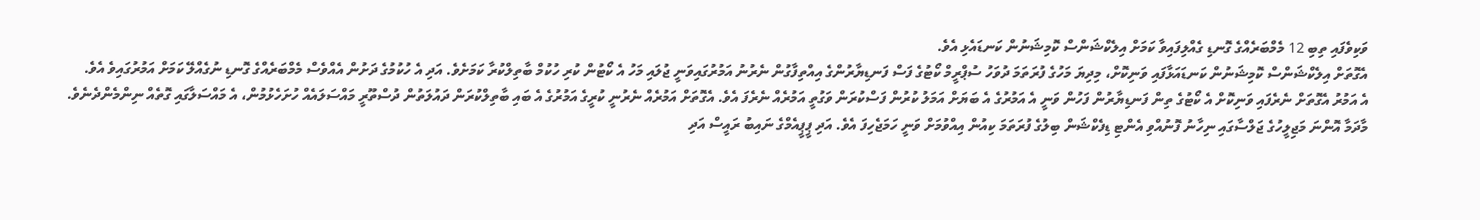ވަކިވެފައި ތިބި 12 މެމްބަރެއްގެ ގޮނޑި ގެއްލިފައިވާ ކަމަށް އިލެކްޝަންސް ކޮމިޝަނުން ކަނޑައެޅި އެވެ.
އެގޮތަށް އިލެކްޝަންސް ކޮމިޝަނުން ކަނޑައަޅާފައި ވަނިކޮށް، މިދިޔަ މަހުގެ ފުރަތަމަ ދުވަހު ސުޕްރީމް ކޯޓުގެ ފަސް ފަނޑިޔާރުންގެ އިއްތިފާގުން ނެރުނު އަމުރުގައިވަނީ ޖުލައި މަހު އެ ކޯޓުން ކުރި ހުކުމް ބާތިލްކުރާ ކަމަށެވެ. އަދި އެ ހުކުމުގެ ދަށުން އެއްވެސް މެމްބަރެއްގެ ގޮނޑި ނުގެއްލޭ ކަމަށް އަމުރުގައިވެ އެވެ.
އެ އަމުރު އެގޮތަށް ނެރެފައި ވަނިކޮށް އެ ކޯޓުގެ ތިން ފަނޑިޔާރުން ފަހުން ވަނީ އެ އަމުރުގެ އެ ބަޔަށް އަމަލު ކުރުން ފަސްކުރަން ވަގުތީ އަމުރެއް ނެރެފަ އެވެ. އެގޮތަށް އަމުރެއް ނެރުނީ ކުރީގެ އަމުރުގެ އެ ބައި ބާތިލްކުރަން ދައުލަތުން ދުސްތޫރީ މައްސަލައެއް ހުށަހެޅުމުން، އެ މައްސަލާގައި ގޮތެއް ނިންމެންދެނެވެ.
މާދަމާ އޮންނަ މަޖިލީހުގެ ޖަލްސާގައި ނިހާނު ފޮނުއްވި އެންޓި ޑިފެކްޝަން ބިލުގެ ފުރަތަމަ ކިއުން އިއްވުމަށް ވަނީ ހަމަޖެހިފަ އެވެ. އަދި ޕީޕީއެމްގެ ނައިބު ރައީސް އަދި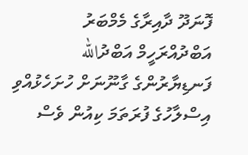ފޮނަދޫ ދާއިރާގެ މެމްބަރު އަބްދުއްރަހީމް އަބްދުالله ފަނޑިޔާރުންގެ ގާނޫނަށް ހުށަހެޅުއްވި އިސްލާހުގެ ފުރަތަމަ ކިއުން ވެސް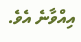އިއްވާނެ އެވެ.